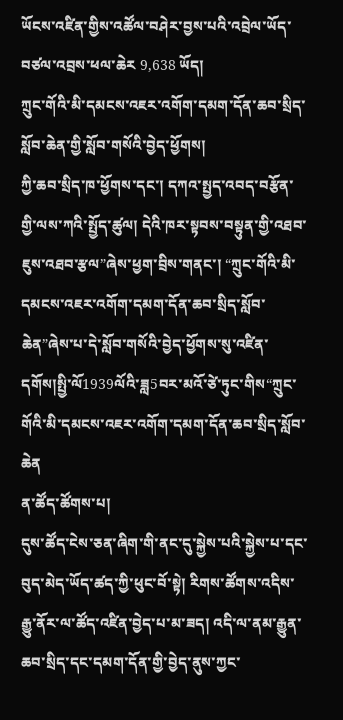ཡོངས་འཛིན་གྱིས་འཚོལ་བཤེར་བྱས་པའི་འབྲེལ་ཡོད་བཙལ་འབྲས་ཕལ་ཆེར 9,638 ཡོད།
ཀྲུང་གོའི་མི་དམངས་འཇར་འགོག་དམག་དོན་ཆབ་སྲིད་སློབ་ཆེན་གྱི་སློབ་གསོའི་བྱེད་ཕྱོགས།
ཀྱི་ཆབ་སྲིད་ཁ་ཕྱོགས་དང་། དཀའ་སྤྱད་འབད་བརྩོན་གྱི་ལས་ཀའི་སྤྱོད་ཚུལ། དེའི་ཁར་སྟབས་བསྟུན་གྱི་འཐབ་ཇུས་འཐབ་རྩལ”ཞེས་ཕྱག་བྲིས་གནང་། “ཀྲུང་གོའི་མི་དམངས་འཇར་འགོག་དམག་དོན་ཆབ་སྲིད་སློབ་ཆེན”ཞེས་པ་དེ་སློབ་གསོའི་བྱེད་ཕྱོགས་སུ་འཛིན་དགོས།སྤྱི་ལོ1939ལོའི་ཟླ5བར་མའོ་ཙེ་ཏུང་གིས“ཀྲུང་གོའི་མི་དམངས་འཇར་འགོག་དམག་དོན་ཆབ་སྲིད་སློབ་ཆེན
ན་ཚོད་ཚོགས་པ།
དུས་ཚོད་ངེས་ཅན་ཞིག་གི་ནང་དུ་སྐྱེས་པའི་སྐྱེས་པ་དང་བུད་མེད་ཡོད་ཚད་ཀྱི་ཕུང་བོ་སྟེ། རིགས་ཚོགས་འདིས་རྒྱུ་ནོར་ལ་ཚོད་འཛིན་བྱེད་པ་མ་ཟད། འདི་ལ་ནམ་རྒྱུན་ཆབ་སྲིད་དང་དམག་དོན་གྱི་བྱེད་ནུས་ཀྱང་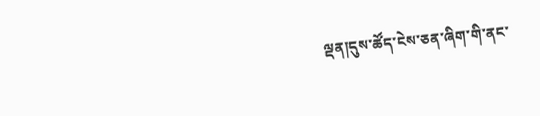ལྡན།དུས་ཚོད་ངེས་ཅན་ཞིག་གི་ནང་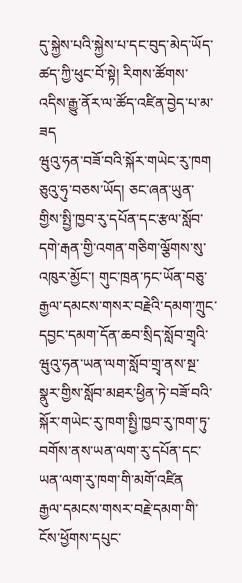དུ་སྐྱེས་པའི་སྐྱེས་པ་དང་བུད་མེད་ཡོད་ཚད་ཀྱི་ཕུང་བོ་སྟེ། རིགས་ཚོགས་འདིས་རྒྱུ་ནོར་ལ་ཚོད་འཛིན་བྱེད་པ་མ་ཟད
ཝུའུ་ཧན་བཟོ་བའི་སྐོར་གཡེང་རུ་ཁག
ཅུའུ་ཧུ་བཅས་ཡོད། ཅང་ཞན་ཡུན་གྱིས་སྤྱི་ཁྱབ་རུ་དཔོན་དང་རྩལ་སློབ་དགེ་རྒན་གྱི་འགན་གཅིག་ལྕོགས་སུ་འཁུར་མྱོང་། གུང་ཁྲན་ཏང་ཡོན་བཅུ་རྒྱལ་དམངས་གསར་བརྗེའི་དམག་ཀྲུང་དབྱང་དམག་དོན་ཆབ་སྲིད་སློབ་གྲྭའི་ཝུའུ་ཧན་ཡན་ལག་སློབ་གྲྭ་ནས་སྔ་སྣུར་གྱིས་སློབ་མཐར་ཕྱིན་ཏེ་བཟོ་བའི་སྐོར་གཡེང་རུ་ཁག་སྤྱི་ཁྱབ་རུ་ཁག་ཏུ་བགོས་ནས་ཡན་ལག་རུ་དཔོན་དང་ཡན་ལག་རུ་ཁག་གི་མགོ་འཛིན
རྒྱལ་དམངས་གསར་བརྗེ་དམག་གི་ངོས་ཕྱོགས་དཔུང་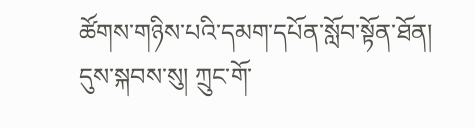ཚོགས་གཉིས་པའི་དམག་དཔོན་སློབ་སྟོན་ཐོན།
དུས་སྐབས་སུ། ཀྲུང་གོ་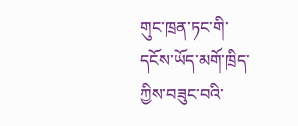གུང་ཁྲན་ཏང་གི་དངོས་ཡོད་མགོ་ཁྲིད་ཀྱིས་བཟུང་བའི་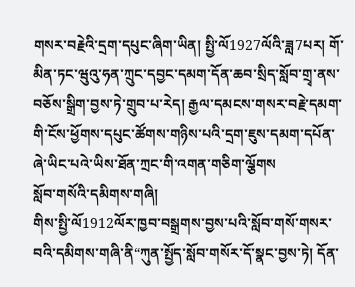གསར་བརྗེའི་དྲག་དཔུང་ཞིག་ཡིན། སྤྱི་ལོ1927ལོའི་ཟླ7པར། གོ་མིན་ཏང་ཝུའུ་ཧན་ཀྲུང་དབྱང་དམག་དོན་ཆབ་སྲིད་སློབ་གྲྭ་ནས་བཅོས་སྒྲིག་བྱས་ཏེ་གྲུབ་པ་རེད། རྒྱལ་དམངས་གསར་བརྗེ་དམག་གི་ངོས་ཕྱོགས་དཔུང་ཚོགས་གཉིས་པའི་དྲག་ཇུས་དམག་དཔོན་ཞེ་ཡིང་པའེ་ཡིས་ཐོན་ཀྲང་གི་འགན་གཅིག་ལྕོགས
སློབ་གསོའི་དམིགས་གཞི།
གིས་སྤྱི་ལོ1912ལོར་ཁྱབ་བསྒྲགས་བྱས་པའི་སློབ་གསོ་གསར་བའི་དམིགས་གཞི་ནི“ཀུན་སྤྱོད་སློབ་གསོར་དོ་སྣང་བྱས་ཏེ། དོན་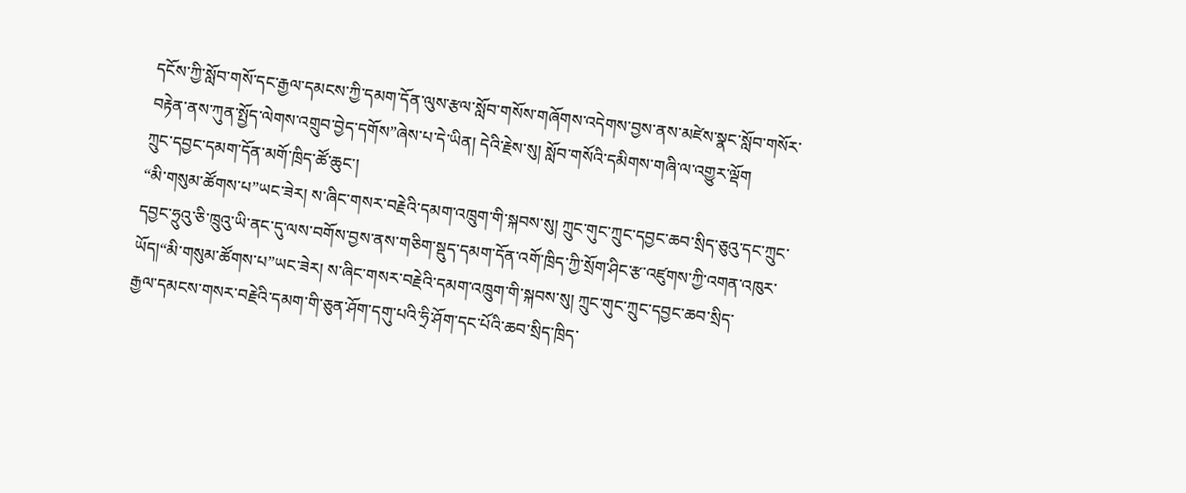དངོས་ཀྱི་སློབ་གསོ་དང་རྒྱལ་དམངས་ཀྱི་དམག་དོན་ལུས་རྩལ་སློབ་གསོས་གཞོགས་འདེགས་བྱས་ནས་མཛེས་སྣང་སློབ་གསོར་བརྟེན་ནས་ཀུན་སྤྱོད་ལེགས་འགྲུབ་བྱེད་དགོས”ཞེས་པ་དེ་ཡིན། དེའི་རྗེས་སུ། སློབ་གསོའི་དམིགས་གཞི་ལ་འགྱུར་ལྡོག
ཀྲུང་དབྱང་དམག་དོན་མགོ་ཁྲིད་ཚོ་ཆུང་།
“མི་གསུམ་ཚོགས་པ”ཡང་ཟེར། ས་ཞིང་གསར་བརྗེའི་དམག་འཁྲུག་གི་སྐབས་སུ། ཀྲུང་གུང་ཀྲུང་དབྱང་ཆབ་སྲིད་ཅུའུ་དང་ཀྲུང་དབྱང་ཧྲུའུ་ཅི་ཁྲུའུ་ཡི་ནང་དུ་ལས་བགོས་བྱས་ནས་གཅིག་སྡུད་དམག་དོན་འགོ་ཁྲིད་ཀྱི་སྲོག་ཤིང་རྩ་འཛུགས་ཀྱི་འགན་འཁུར་ཡོད།“མི་གསུམ་ཚོགས་པ”ཡང་ཟེར། ས་ཞིང་གསར་བརྗེའི་དམག་འཁྲུག་གི་སྐབས་སུ། ཀྲུང་གུང་ཀྲུང་དབྱང་ཆབ་སྲིད་
རྒྱལ་དམངས་གསར་བརྗེའི་དམག་གི་ཅུན་ཤོག་དགུ་པའི་ཧྲི་ཤོག་དང་པོའི་ཆབ་སྲིད་ཁྲིད་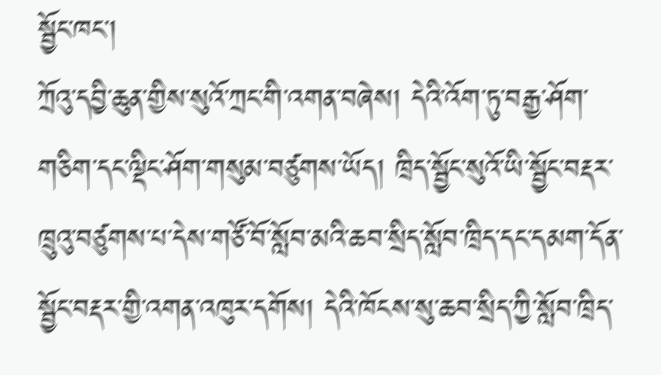སྦྱོང་ཁང་།
ཀྲོའུ་དབྱི་ཆུན་གྱིས་སུའོ་ཀྲང་གི་འགན་བཞེས། དེའི་འོག་ཏུ་བརྒྱ་ཤོག་གཅིག་དང་ལྡིང་ཤོག་གསུམ་བཙུགས་ཡོད། ཁྲིད་སྦྱོང་སུའོ་ཡི་སྦྱོང་བརྡར་ཁྲུའུ་བཙུགས་པ་དེས་གཙོ་བོ་སློབ་མའི་ཆབ་སྲིད་སློབ་ཁྲིད་དང་དམག་དོན་སྦྱོང་བརྡར་གྱི་འགན་འཁུར་དགོས། དེའི་ཁོངས་སུ་ཆབ་སྲིད་ཀྱི་སློབ་ཁྲིད་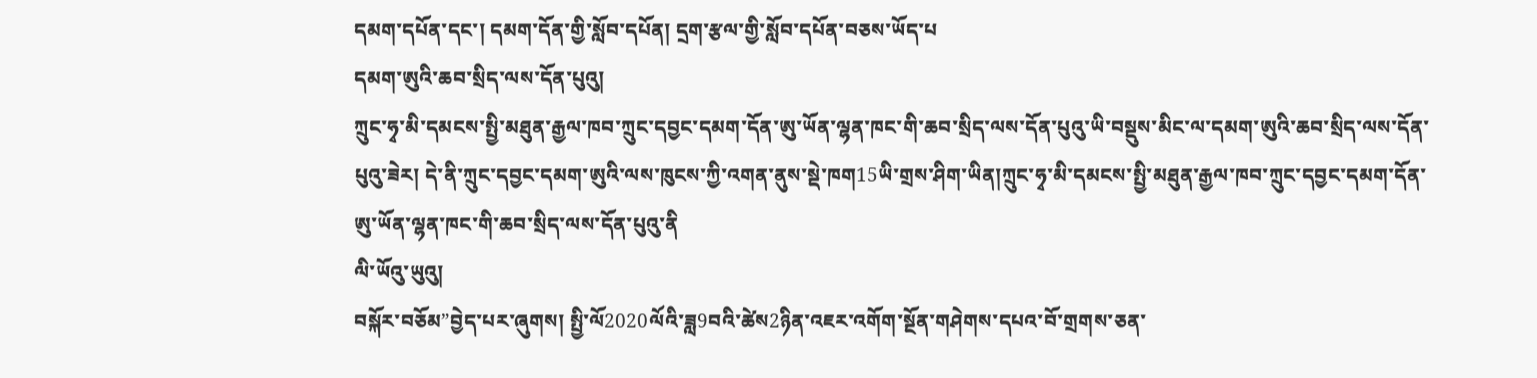དམག་དཔོན་དང་། དམག་དོན་གྱི་སློབ་དཔོན། དྲག་རྩལ་གྱི་སློབ་དཔོན་བཅས་ཡོད་པ
དམག་ཨུའི་ཆབ་སྲིད་ལས་དོན་པུའུ།
ཀྲུང་ཧྭ་མི་དམངས་སྤྱི་མཐུན་རྒྱལ་ཁབ་ཀྲུང་དབྱང་དམག་དོན་ཨུ་ཡོན་ལྷན་ཁང་གི་ཆབ་སྲིད་ལས་དོན་པུའུ་ཡི་བསྡུས་མིང་ལ་དམག་ཨུའི་ཆབ་སྲིད་ལས་དོན་པུའུ་ཟེར། དེ་ནི་ཀྲུང་དབྱང་དམག་ཨུའི་ལས་ཁུངས་ཀྱི་འགན་ནུས་སྡེ་ཁག15ཡི་གྲས་ཤིག་ཡིན།ཀྲུང་ཧྭ་མི་དམངས་སྤྱི་མཐུན་རྒྱལ་ཁབ་ཀྲུང་དབྱང་དམག་དོན་ཨུ་ཡོན་ལྷན་ཁང་གི་ཆབ་སྲིད་ལས་དོན་པུའུ་ནི
ལི་ཡོའུ་ཡུའུ།
བསྐོར་བཅོམ”བྱེད་པར་ཞུགས། སྤྱི་ལོ2020ལོའི་ཟླ9བའི་ཚེས2ཉིན་འཇར་འགོག་སྔོན་གཤེགས་དཔའ་བོ་གྲགས་ཅན་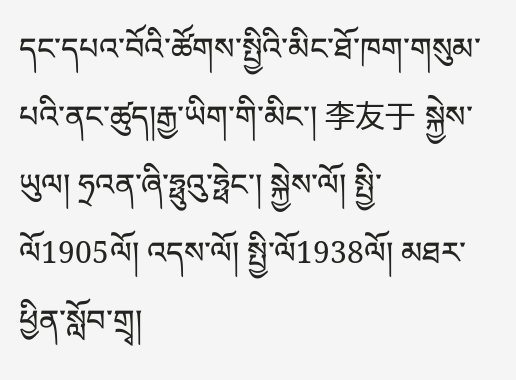དང་དཔའ་བོའི་ཚོགས་སྤྱིའི་མིང་ཐོ་ཁག་གསུམ་པའི་ནང་ཚུད།རྒྱ་ཡིག་གི་མིང་། 李友于 སྐྱེས་ཡུལ། ཧྲའན་ཞི་ཧྥུའུ་ཧྥེང་། སྐྱེས་ལོ། སྤྱི་ལོ1905ལོ། འདས་ལོ། སྤྱི་ལོ1938ལོ། མཐར་ཕྱིན་སློབ་གྲྭ།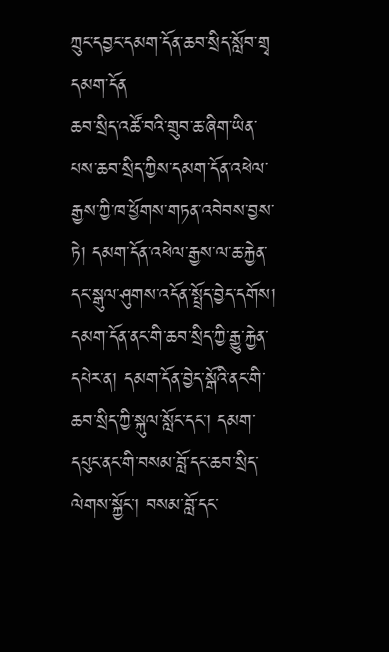ཀྲུང་དབྱང་དམག་དོན་ཆབ་སྲིད་སློབ་གྲྭ
དམག་དོན
ཆབ་སྲིད་འཚོ་བའི་གྲུབ་ཆ་ཞིག་ཡིན་པས་ཆབ་སྲིད་ཀྱིས་དམག་དོན་འཕེལ་རྒྱས་ཀྱི་ཁ་ཕྱོགས་གཏན་འབེབས་བྱས་ཏེ། དམག་དོན་འཕེལ་རྒྱས་ལ་ཆ་རྐྱེན་དང་སྒུལ་ཤུགས་འདོན་སྤྲོད་བྱེད་དགོས། དམག་དོན་ནང་གི་ཆབ་སྲིད་ཀྱི་རྒྱུ་རྐྱེན་དཔེར་ན། དམག་དོན་བྱེད་སྒོའི་ནང་གི་ཆབ་སྲིད་ཀྱི་སྐུལ་སློང་དང་། དམག་དཔུང་ནང་གི་བསམ་བློ་དང་ཆབ་སྲིད་ལེགས་སྐྱོང་། བསམ་བློ་དང་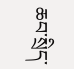ཆབ་སྲིད་